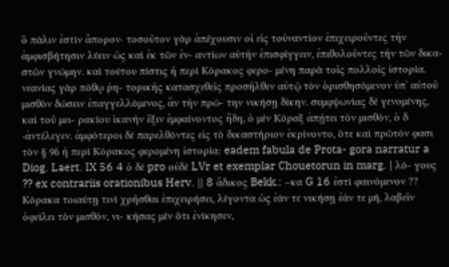ὃ πάλιν ἐστὶν ἄπορον· τοσοῦτον γὰρ ἀπέχουσιν οἱ εἰς τοὐναντίον ἐπιχειροῦντες τὴν ἀμφισβήτησιν λύειν ὡς καὶ ἐκ τῶν ἐν- αντίων αὐτὴν ἐπισφίγγειν, ἐπιθολοῦντες τὴν τῶν δικα- στῶν γνώμην. καὶ τούτου πίστις ἡ περὶ Κόρακος φερο- μένη παρὰ τοῖς πολλοῖς ἱστορία. νεανίας γὰρ πόθῳ ῥη- τορικῆς κατασχεθεῖς προσῆλθεν αὐτῷ τὸν ὁρισθησόμενον ὑπʼ αὐτοῦ μισθὸν δώσειν ἐπαγγελλόμενος, ἂν τὴν πρώ- την νικήσῃ δίκην. συμφψωνίας δὲ γενομένης, καὶ τοῦ μει- ρακίου ἱκανὴν ἕξιν ἐμφαίνοντος ἤδη, ὁ μὲν Κόραξ ἀπῄτει τὸν μισθόν, ὁ δ ·ἀντέλεγεν. ἀμφότεροι δὲ παρελθόντες εἰς τὸ δικαστήριον ἐκρίνοντο, ὅτε καὶ πρῶτόν φασι τὸν § 96 ἡ περὶ Κόρακος φερομένη ἱστορία: eadem fabula de Prota- gora narratur a Diog. Laert. IX 56 4 ὁ δὲ pro οὐδὲ LVr et exemplar Chouetorun in marg. | λό- γους ?? ex contrariis orationibus Herv. || 8 ἄδικος Bekk.: –κα G 16 ἐστὶ φαινόμενον ?? Κόρακα τοιαύτῃ τινὶ χρῆσθαι ἐπιχειρήσει, λέγοντα ὡς ἐάν τε νικήσῃ ἐάν τε μή, λαβεῖν ὀφείλει τὸν μισθόν, νι- κήσας μὲν ὅτι ἐνίκησεν,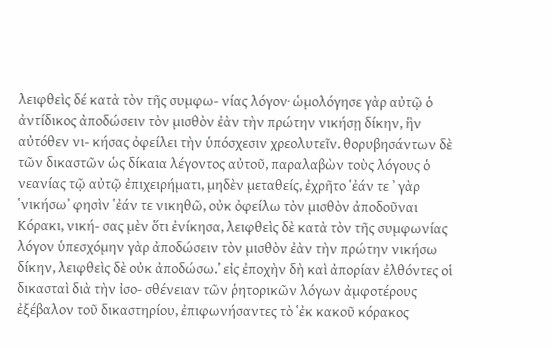λειφθεὶς δέ κατὰ τὸν τῆς συμφω- νίας λόγον· ὡμολόγησε γὰρ αὐτῷ ὁ ἀντίδικος ἀποδώσειν τὸν μισθὸν ἐὰν τὴν πρώτην νικήσῃ δίκην, ἣν αὐτόθεν νι- κήσας ὀφείλει τὴν ὑπόσχεσιν χρεολυτεῖν. θορυβησάντων δὲ τῶν δικαστῶν ὡς δίκαια λέγοντος αὐτοῦ, παραλαβὼν τοὺς λόγους ὁ νεανίας τῷ αὐτῷ ἐπιχειρήματι, μηδὲν μεταθείς, ἐχρῆτο ῾ἐάν τε ʼ γὰρ ῾νικήσωʼ φησὶν ῾ἐάν τε νικηθῶ, οὐκ ὀφείλω τὸν μισθὸν ἀποδοῦναι Κόρακι, νική- σας μὲν ὅτι ἐνίκησα, λειφθεὶς δὲ κατὰ τὸν τῆς συμφωνίας λόγον ὑπεσχόμην γὰρ ἀποδώσειν τὸν μισθὸν ἐὰν τὴν πρώτην νικήσω δίκην, λειφθεὶς δὲ οὐκ ἀποδώσω.’ εἰς ἐποχὴν δὴ καὶ ἀπορίαν ἐλθόντες οἱ δικασταὶ διὰ τὴν ἰσο- σθένειαν τῶν ῥητορικῶν λόγων ἀμφοτέρους ἐξέβαλον τοῦ δικαστηρίου, ἐπιφωνήσαντες τὸ ῾ἐκ κακοῦ κόρακος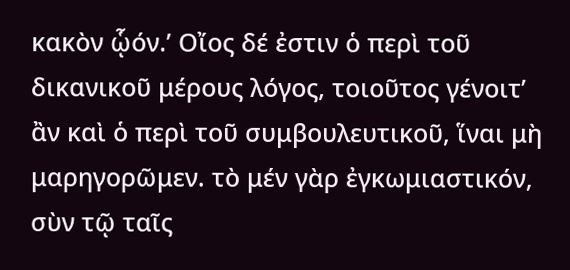κακὸν ᾧόν.ʼ Οἴος δέ ἐστιν ὁ περὶ τοῦ δικανικοῦ μέρους λόγος, τοιοῦτος γένοιτʼ ἂν καὶ ὁ περὶ τοῦ συμβουλευτικοῦ, ἵναι μὴ μαρηγορῶμεν. τὸ μέν γὰρ ἐγκωμιαστικόν, σὺν τῷ ταῖς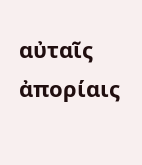αὐταῖς ἀπορίαις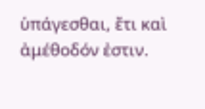ὑπάγεσθαι, ἔτι καὶ ἀμέθοδόν ἐστιν.